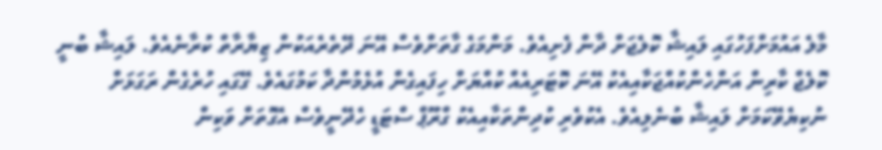މާލެ އައުމަށްފަހުގައި ލައިޝާ ކޮލެޖަށް ދާން ފެށިއެވެ. މަންމަގެ ގާތަށްވެސް އޭނަ ދޭތެރެއަކުން ޒިޔާރާތް ކުރާނެއެވެ. ލައިޝާ ބުނީ ކޮލެޖް ކާރިން އަންހެންކުއްޖަކާއިއެކު އޭނަ ކޮޓަރިއެއް ކުއްޔަށް ހިފައިގެން އުޅެމުންދާ ކަމުގައެވެ. ގޭގައި ހުރެގެން ރަގަޅަށް ނުކިޔެވޭކަމަށް ލައިޝާ ބުނެލިއެވެ. އެކުވެރި ކުދިންތަކާއިއެކު ގްރޫޕް ސްޓަޑީ ހެދޭނީވެސް އެގޮތަށް ވަކިން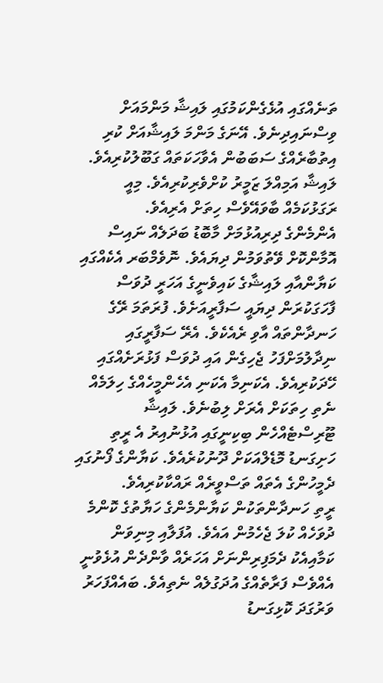ތަނެއްގައި އުޅެގެންކަމުގައި ލައިޝާ މަންމައަށް ވިސްނައިދިނެވެ. އޭނަގެ މަންމަ ލައިޝާއަށް ކުރި އިތުބާރެއްގެ ސަބަބުން އެވާހަކަތައް ގަބޫލުކުރިއެވެ. ލައިޝާ އަމިއްލަ ޒަމީރު ކުށްވެރިކުރިއެވެ. މިއީ ރަގަޅުކަމެއް ބާވައޭވެސް ހިތަށް އެރިއެވެ.
އެންމެންގެ ދިރިއުޅުމަށް މާބޮޑު ބަދަލެއް ނައިސް އޮމާންކޮށް ވޭތުވަމުން ދިޔައެވެ. ނޮވެމްބަރ އެކެއްގައި ކަޔާންއާއި ލައިޝާގެ ކައިވެނީގެ އަހަރީ ދުވަސް ފާހަގަކުރަން ދިޔައީ ސަފާރީއަށެވެ. ފުރަތަމަ ރޭގެ ހަނދާންތައް އާވި ރެއެކެވެ. އެރޭ ސަފާރީގައި ނިދާލުމަށްފަހު ޖެހިގެން އައި ދުވަސް ފަޅުރަށެއްގައި ހޭދަކުރިއެވެ. އެކަނިމާ އެކަނި އެހެންމީހެއްގެ ހިލަމެއް ނެތި ހިތަކަށް އެރަށް ލިބުނެވެ. ލައިޝާ ޓޫރިސްޓެއްހެން ބިކިނީގައި އުޅުނުއިރު އެ ރީތި ހަށިގަނޑު މޮޑެލްއަކަށް ދޫނުކުރެއެވެ. ކަޔާންގެ ފޯނުގައި ދެމީހުންގެ އެތައް ތަސްވީރެއް ރައްކާކުރިއެވެ.
ރީތި ހަނދާންތަކުން ކަޔާންމެންގެ ހަޔާތުގެ ކޮންމެ ދުވަހެއް ކުލަ ޖެހެމުން އައެވެ. އުފަލާއި މިނިވަން ކަމާއިއެކު ދެމަފިރިންނަށް އަހަރެއް ވާންދެން އުޅެވުނީ އެއްވެސް ފަރާތެއްގެ އުދަގުލެއް ނެތިއެވެ. ބައެއްފަހަރު ވަރުގަދަ ކޮޅިގަނޑު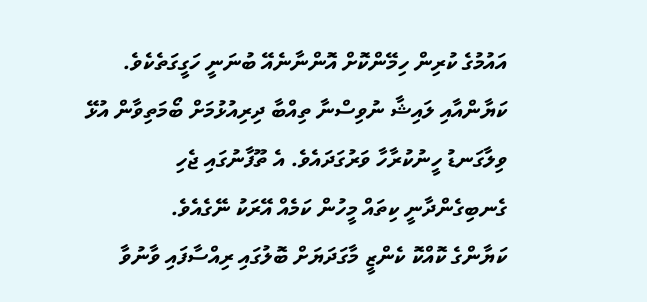އައުމުގެ ކުރިން ހިމޭންކޮށް އޮންނާނެއޭ ބުނަނީ ހަގީގަތެކެވެ. ކަޔާންއާއި ލައިޝާ ނުވިސްނާ ތިއްބާ ދިރިއުޅުމަށް ބޯމަތިވާން އުޅޭ ވިލާގަނޑު ހީނުކުރާހާ ވަރުގަދައެވެ. އެ ތޫފާނުގައި ޖެހި ގެނބިގެންދާނީ ކިތައް މީހުން ކަމެއް އޭރަކު ނޭގެއެވެ.
ކަޔާންގެ ކޮއްކޮ ކެންޒީ މާގަދަޔަށް ބޮލުގައި ރިއްސާފައި ވާނުވާ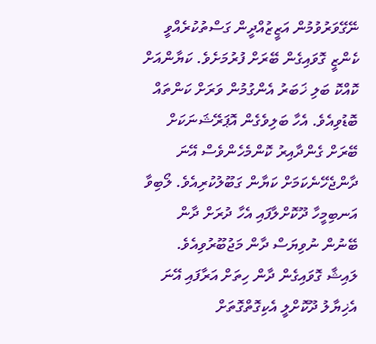ނޭގޭވަރުވުމުން އަޒީޒުއްދީން ގަސްތުކުރެއްވީ ކެންޒީ ގޮވައިގެން ބޭރަށް ފުރުމަށެވެ. ކަޔާންއަށް ކޮއްކޮ ބަލި ޚަބަރު އެންގުމުން ވަރަށް ކަންތައް ބޮޑުވިއެވެ. އެހާ ބަލިވެގެން އޮޕަރޭޝަނަކަށް ބޭރަށް ގެންދާއިރު ކޮންމެހެންވެސް އޭނަ ދާންޖެހޭނެކަމަށް ކަޔާން ގަބޫލުކުރިއެވެ. ލޯބިވާ އަނބިމީހާ ދޫކޮށްލާފައި އެހާ ދުރަށް ދާން ބޭނުން ނުވިޔަސް ދާން މަޖުބޫރުވިއެވެ. ލައިޝާ ގޮވައިގެން ދާން ހިތަށް އަރާފައި އޭނަ އެޚިޔާލު ދޫކޮށްލީ އެކިގޮތްގޮތަށް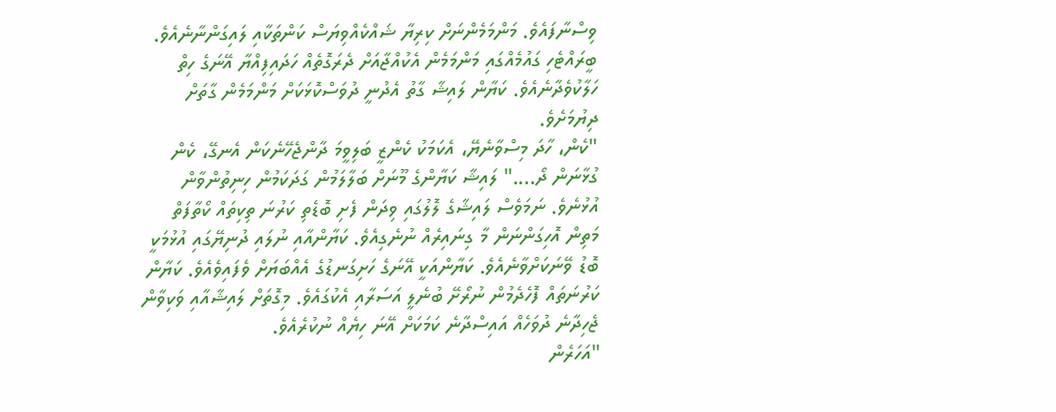ވިސްނާފައެވެ. މަންމަމެންނަށް ކިރިޔާ ޝައްކެއްވިޔަސް ކަންތަކާއި ލައިގަންނާނެއެވެ. ބީރައްޓެހި ގައުމެއްގައި މަންމަމެން އެކުއްޖާއަށް ދެރަގޮތެއް ހަދައިފިއްޔާ އޭނަގެ ހިތް ހަލާކުވެދާނެއެވެ. ކަޔާން ލައިޝާ ގާތު އެދުނީ ދުވަސްކޮޅަކަށް މަންމަމެން ގާތަށް ދިޔުމަށެވެ.
"ކެން، ހާދަ މިސްވާނެޔޭ، އެކަމަކު ކެންޒީ ބަލިވީމަ ދާންޖެހޭނެކަން އެނގޭ، ކެން ގުޅާނަން ދޯ...." ލައިޝާ ކަޔާންގެ މޫނަށް ބަލާލަމުން ގަދަކަމުން ހިނިތުންވާން އުޅުނެވެ. ނަމަވެސް ލައިޝާގެ ލޮލުގައި ވިދަން ފެށި ބޮޑެތި ކަރުނަ ތިކިތައް ކޯތާފަތް މަތިން އޮހިގަންނަން މާ ގިނައިރެއް ނުނެގިއެވެ. ކަޔާންއާއި ނުލައި ދުނިޔޭގައި އުޅުމަކީ ބޮޑު ވޭނަކަށްވާނެއެވެ. ކަޔާންއަކީ އޭނަގެ ހަށިގަނޑުގެ އެއްބަޔަށް ވެފައިވެއެވެ. ކަޔާން ކަރުނަތައް ފޮހެދެމުން ނުރޯށޭ ބުނެލީ އަސަރާއި އެކުގައެވެ. މިގޮތަށް ލައިޝާއާއި ވަކިވާން ޖެހިދާނެ ދުވަހެއް އައިސްދާނެ ކަމަކަށް އޭނަ ހިޔެއް ނުކުރެއެވެ.
"އަހަރެން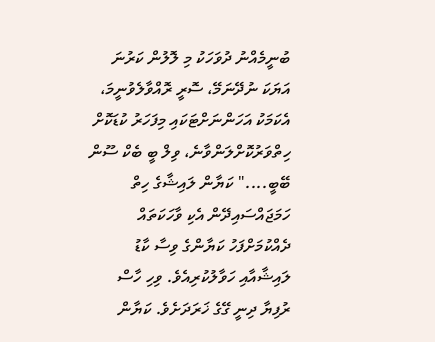ބުނީމެއްނު ދުވަހަކު މި ލޮލުން ކަރުނަ އަޔަކަ ނުދޭނަމޭ، ސޮރީ ރޮއްވާލެވުނީމަ، އެކަމަކު އަހަންނަށްޓަކައި މިފަހަރު ކުޑަކޮށް ހިތްވަރުކޮށްލަންވާނެ، ވިލް ބީ ބެކް ސޫން ބޭބީ...." ކަޔާން ލައިޝާގެ ހިތް ހަމަޖައްސައިދޭން އެކި ވާހަކަތައް ދެއްކުމަށްފަހު ކަޔާންގެ ވިސާ ކާޑު ލައިޝާއާއި ހަވާލުކުރިއެވެ. ވިހި ހާސް ރުފިޔާ ދިނީ ގޭގެ ޚަރަދަށެވެ. ކަޔާން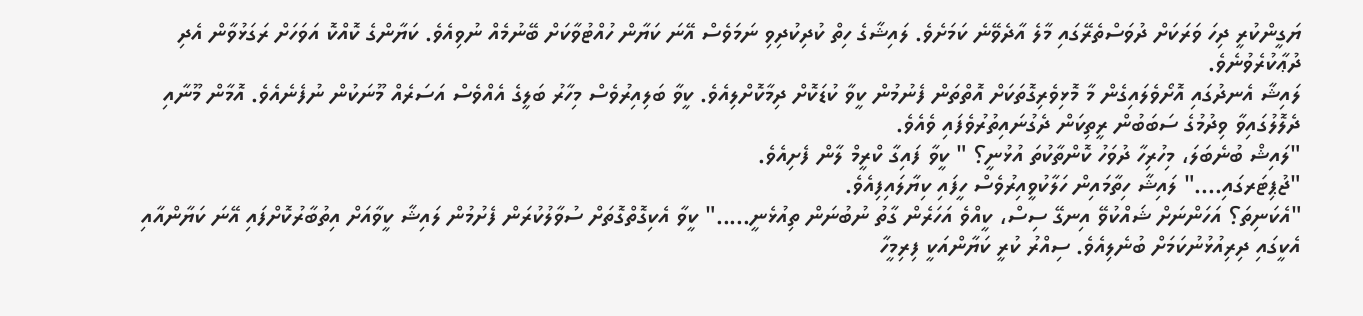ޔަގީންކުރީ ދިހަ ވަރަކަށް ދުވަސްތެރޭގައި މާލެ އާދެވޭނެ ކަމަށެވެ. ލައިޝާގެ ހިތް ކުދިކުދިވި ނަމަވެސް އޭނަ ކަޔާން ހުއްޓުވާކަށް ބޭނުމެއް ނުވިއެވެ. ކަޔާންގެ ކޮއްކޮ އަވަހަށް ރަގަޅުވާން އެދި ދުޢާކުރެވުނެވެ.
ލައިޝާ އެނދުގައި އޮށޯވެލައިގެން މާ މޮޅިވެރިގޮތަކަށް އޮތްތަން ފެނުމުން ކީވާ ކުޑަކޮށް ދިމާކޮށްލިއެވެ. ކީވާ ބަލިއިރުވެސް މިހާރު ބަލީގެ އެއްވެސް އަސަރެއް މޫނަކުން ނުފެނެއެވެ. އޮމާން މޫނާއި ދެލޮލުގައިވާ ވިދުމުގެ ސަބަބުން ރީތިކަން ދެގުނައިތުރުވެފައި ވެއެވެ.
"ލައިޝް ބުނެބަލަ، މިހުރިހާ ދުވަހު ކޮންތާކުތަ އުޅުނީ؟ " ކީވާ ފައިގާ ކްރީމް ލާން ފެށިއެވެ.
"ޖުޕިޓަރގައި...." ލައިޝާ ހިތާމައިން ހަލާކުވީއިރުވެސް ހީފައި ކިޔާލައިފިއެވެ.
"އެކަނިތަ؟ އަހަންނަށް ޝައްކުވޭ އިނގޭ ސިސް، ކީއްވެ އަހަރެން ގާތު ނުބުނަން ތިއުޅެނީ....." ކީވާ އެކިގޮތްގޮތަށް ސުވާލުކުރަން ފެށުމުން ލައިޝާ ކީވާއަށް އިތުބާރުކޮށްފައި އޭނަ ކަޔާންއާއި އެކީގައި ދިރިއުޅުނުކަމަށް ބުނެލިއެވެ. ސިއްރު ކުރީ ކަޔާންއަކީ ފިރިމީހާ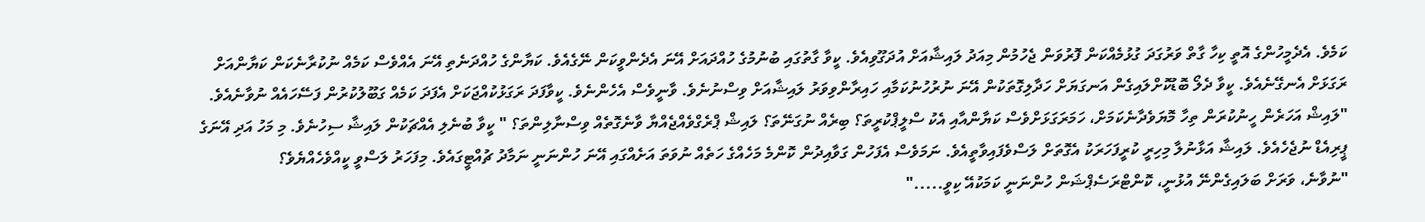ކަމެވެ. އެދެމީހުންގެ އޮތީ ކިހާ ގާތް ވަރުގަދަ ގުޅުމެއްކަން ފޮރުވަން ޖެހުމުން މިއަދު ލައިޝާއަށް އުދަގޫވިއެވެ. ކީވާ ގާތުގައި ބުނުމުގެ ހުއްދައަށް އޭނަ އެދެންވީކަން ނޭގެއެވެ. ކަޔާންގެ ހުއްދަނެތި އޭނަ އެއްވެސް ކަމެއް ނުކުރާނެކަން ކަޔާންއަށް ރަގަޅަށް އެނގޭނެއެވެ. ކީވާ ދެލޯ ބޮޑުކޮށްލައިގެން އަނގަޔަށް ހަދާލިގޮތަކުން އޭނަ ނުރުހުނުކަމާއި ހައިރާންވިވަރު ލައިޝާއަށް ވިސްނުނެވެ. ވާނީވެސް އެހެންނެވެ. ކީވާފަދަ ރަގަޅުކުއްޖަކަށް އެފަދަ ކަމެއް ގަބޫލުކުރުން ފަސޭހައެއް ނުވާނެއެވެ.
"ލައިޝް އަހަރެން ހީނުކުރަން ތިހާ މޮޔަވެދާނެކަމަށް، ހަމަރަގަޅަށްވެސް ކަޔާންއާއި އެކު ސްލީޕްކުރީތަ؟ ބިރެއް ނުގަނޭތަ؟ ލައިޝް ޕްރެގްވެއްޖެއްޔާ ވާނެގޮތެއް ވިސްނާލިންތަ؟ " ކީވާ ބުނެލި އެއްޗަކުން ލައިޝާ ސިހުނެވެ. މި މަހު އަދި އޭނަގެ ޕީރިއެޑް ނުޖެހެއެވެ. ލައިޝާ އަޅާނުލާ މިހިރީ ކުރީފަހަރަކު އެގޮތަށް ލަސްވެފައިވާތީއެވެ. ނަމަވެސް އެފަހުން ގަވާއިދުން ކޮންމެ މަހެއްގެ ހަތެއް ނުވަތަ އަށެއްގައި އޭނަ ހުންނަނީ ނަމާދު ޗުއްޓީގައެވެ. މިފަހަރު ލަސްވީ ކީއްވެހެއްޔެވެ؟
"ނުވާނެ، ވަރަށް ބަލައިގެންނޭ އުޅުނީ، ކޮންޓްރަސެޕްޝަން ހުންނަނީ ކަމަކުއޭ ކިވީ....."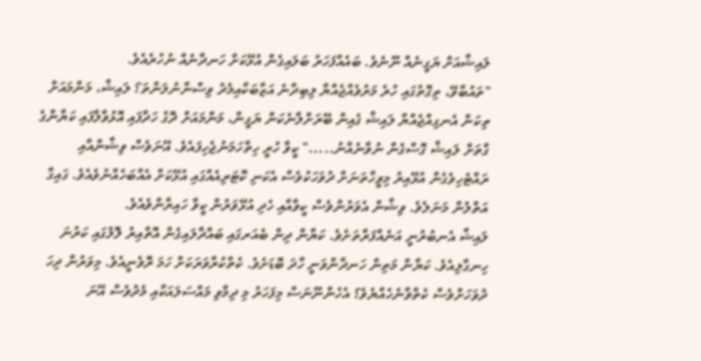ލައިޝާއަށް ޔަގީނެއް ނޫނެވެ. ބައެއްފަހަރު ބަލައިގެން އުޅޭކަށް ހަނދާނެއް ނުހުރެއެވެ.
"ތައުބާވޭ، ތިގޮތުގައި ހުރެ މަރުވެއްޖެއްޔާ ލިބިދާނެ އަޒާބަކާއިމެދު ވިސްނާނުލަންތަ؟ ލައިޝް، މަންމައަށް ތިކަން އެނގިއްޖެއްޔާ ލައިޝް ގެއިން ބޭރަށްލާނެކަން ޔަގީން، މަންމައަށް ދޮގު ހަދާފައި އޮޅުވާލާފައި ކަޔާންގެ ގާތަށް ލައިޝް ގޮސްގެން ނުވާނެއްނު....." ކީވާ ހުރީ ހިތްހަމަނުޖެހިފައެވެ. އޭނަވެސް ވިޝާންއާއި ރައްޓެހިވެގެން އުޅޭއިރު މިވީހާތަނަށް ދުވަހަކުވެސް އެކަނި ކޮޓަރިއެއްގައި އުޅޭކަށް އެއްބަހެއްނުވެއެވެ. ގައިގާ އަތްލުން މަނަލެވެ. ވިޝާން އެވަރުންވެސް ކީވާއާއި ހެދި އުޅޭވަރުން ކީވާ ހައިރާންވެއެވެ.
ލައިޝާ އެނބުރުނީ އަނެއްފަރާތަށެވެ. ކަޔާން ދިން ބެއަރގައި ބައްދާލައިގެން އޮތްއިރު ލޮލުގައި ކަރުނަ ހިނގާލިއެވެ. ކަޔާން މަތިން ހަނދާންވަނީ ހާދަ ބޮޑަށެވެ. ކެތްކުރާވަރަކަށް ހަމަ ރޮވެނީއެވެ. މިވަރުން ދިހަ ދުވަހަށްވެސް ކެތްވާނެހެއްޔެވެ؟ އެހެންނޫނަސް މިފަހަރު މި ދިމާވި މައްސަލައަކާއި މެދުވެސް އޭނަ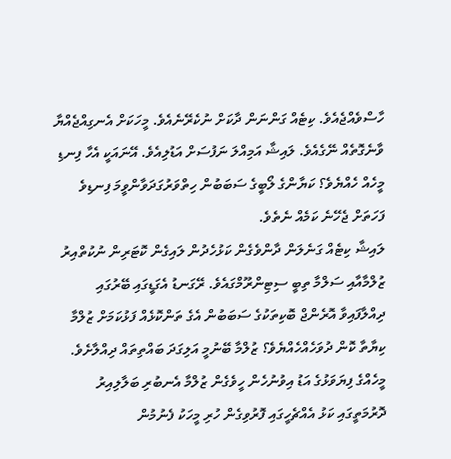ހާސްވެއްޖެއެވެ. ކިޓެއް ގަންނަން ދާކަށް ނުކެރޭނެއެވެ. މީހަކަށް އެނގިއްޖެއްޔާ ވާނެގޮތެއް ނޭގެއެވެ. ލައިޝާ އަމިއްލަ ނަފުސަށް އަޑުލިއެވެ. އޭނައަކީ އެހާ ފިނޑި މީހެއް ހެއްޔެވެ؟ ކަޔާންގެ ލޯބީގެ ސަބަބުން ހިތްވަރުގަދަވާންވީމަ ފިނޑިވެ ފަހަތަށް ޖެހޭނެ ކަމެއް ނެތެވެ.
ލައިޝާ ކިޓެއް ގަނެލަން ދާންވެގެން ކަޅުހެދުން ލައިގެން ކޮޓަރިން ނުކުތްއިރު ޒުލްމާއާއި ސަލްމާ ތިބީ ސިޓިންރޫމްގައެވެ. ރޭގަނޑު އެގަޑީގައި ބޭރުގައި ދިއްލާފައިވާ އޮރެންޖް ބޮކިތަކުގެ ސަބަބުން އެގެ ތަންކޮޅެއް ފަޅުކަމަށް ޒުލްމާ ކިޔާތާ ކޮން ދުވަހެއްހެއްޔެވެ؟ ޒުލްމާ ބޭނުމީ އަލިގަދަ ބައްތިތައް ދިއްލާށެވެ. މީހެއްގެ ފިޔަވަޅުގެ އަޑު އިވުނުހެން ހީވެގެން ޒުލްމާ އެނބުރި ބަލާލިއިރު ދޮރުމަތީގައި ކަޅު އެއްޗެހީގައި ފޮރުވިގެން ހުރި މީހަކު ފެނުމުން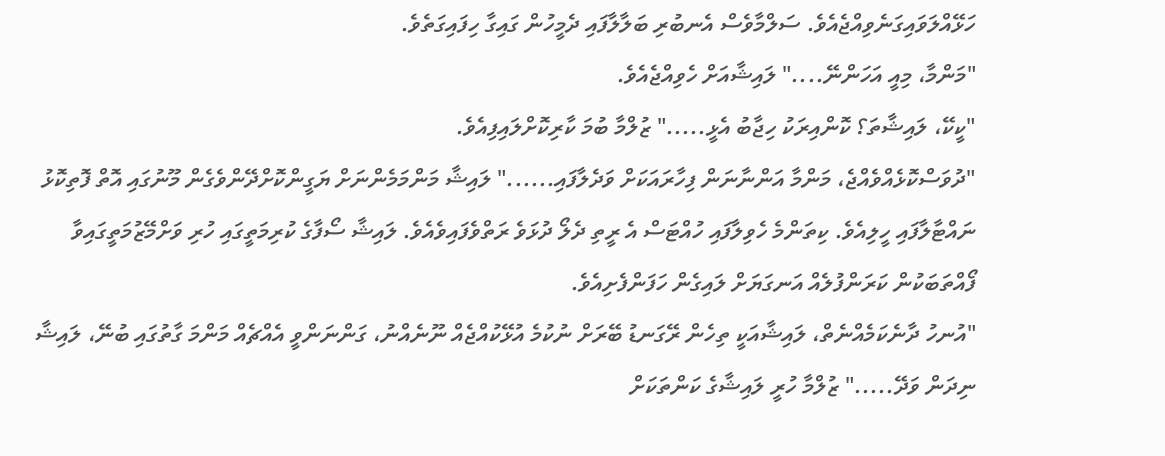ހަޅޭއްލަވައިގަނެވިއްޖެއެވެ. ސަލްމާވެސް އެނބުރި ބަލާލާފައި ދެމީހުން ގައިގާ ހިފައިގަތެވެ.
"މަންމާ، މިއީ އަހަންނޭ...." ލައިޝާއަށް ހެވިއްޖެއެވެ.
"ކީކޭ، ލައިޝާތަ؟ ކޮންއިރަކު ހިޖާބު އެޅީ....." ޒުލްމާ ބުމަ ކާރިކޮށްލައިފިއެވެ.
"ދުވަސްކޮޅެއްވެއްޖެ، މަންމާ އަންނާނަން ފިހާރައަކަށް ވަދެލާފައި......" ލައިޝާ މަންމަމެންނަށް ޔަގީންކޮށްދޭންވެގެން މޫނުގައި އޮތް ފޮތިކޮޅު ނައްޓާލާފައި ހީލިއެވެ. ކިތަންމެ ހެވިލާފައި ހުއްޓަސް އެ ރީތި ދެލޯ ދުޅަވެ ރަތްވެފައިވެއެވެ. ލައިޝާ ސޯފާގެ ކުރިމަތީގައި ހުރި ވަށްމޭޒުމަތީގައިވާ ފޯއްތަބަކުން ކަރަންފުލެއް އަނގަޔަށް ލައިގެން ހަފަންފެށިއެވެ.
"އުނހު ދާނެކަމެއްނެތް، ލައިޝާއަކީ ތިހެން ރޭގަނޑު ބޭރަށް ނުކުމެ އުޅޭކުއްޖެއް ނޫނެއްނު، ގަންނަންވީ އެއްޗެއް މަންމަ ގާތުގައި ބުނޭ، ލައިޝާ ނިދަން ވަދޭ....." ޒުލްމާ ހުރީ ލައިޝާގެ ކަންތަކަށް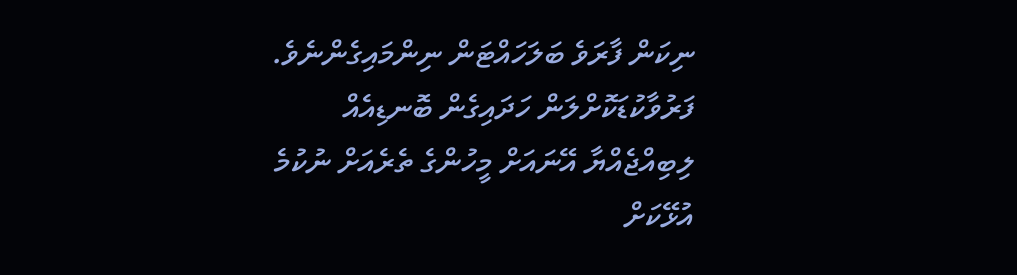ނިކަން ފާރަވެ ބަލަހައްޓަން ނިންމައިގެންނެވެ. ފަރުވާކުޑަކޮށްލަން ހަދައިގެން ބޮނޑިއެއް ލިބިއްޖެއްޔާ އޭނައަށް މީހުންގެ ތެރެއަށް ނުކުމެ އުޅޭކަށް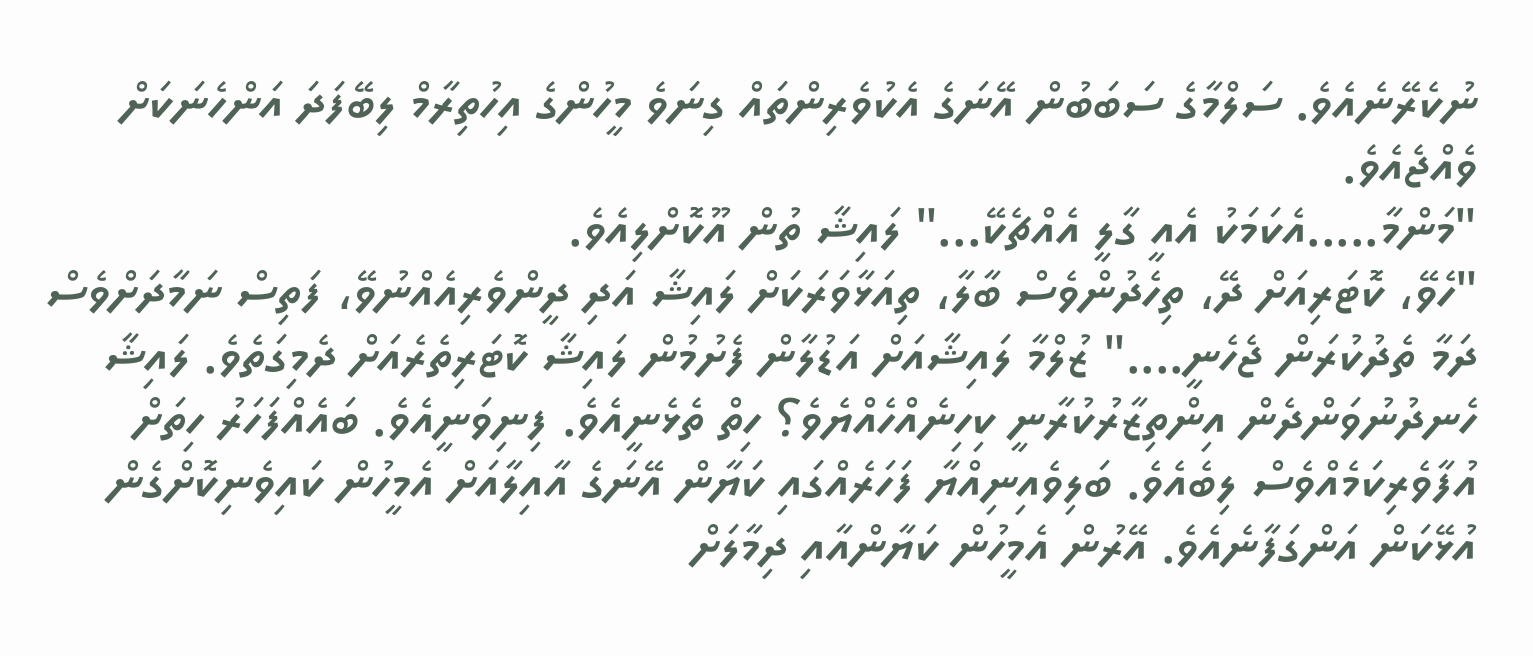ނުކެރޭނެއެވެ. ސަލްމާގެ ސަބަބުން އޭނަގެ އެކުވެރިންތައް ގިނަވެ މީހުންގެ އިހުތިރާމް ލިބޭފަދަ އަންހެނަކަށް ވެއްޖެއެވެ.
"މަންމާ.....އެކަމަކު އެއީ ގާލީ އެއްޗެކޭ..." ލައިޝާ ތުން އޫކޮށްލިއެވެ.
"ހެވޭ، ކޮޓަރިއަށް ދޭ، ތިހެދުންވެސް ބާލާ، ތިއަޅާވަރަކަށް ލައިޝާ އަދި ދީންވެރިއެއްނުވޭ، ފަތިސް ނަމާދަށްވެސް ދަމާ ތެދުކުރަން ޖެހެނީ...." ޒުލްމާ ލައިޝާއަށް އަޑުލާން ފެށުމުން ލައިޝާ ކޮޓަރިތެރެއަށް ދެމިގަތެވެ. ލައިޝާ ހެނދުނުވަންދެން އިންތިޒާރުކުރާނީ ކިހިނެއްހެއްޔެވެ؟ ހިތް ތެޅެނީއެވެ. ފިނިވަނީއެވެ. ބައެއްފަހަރު ހިތަށް އުފާވެރިކަމެއްވެސް ލިބެއެވެ. ބަލިވެއިނިއްޔާ ފަހަރެއްގައި ކަޔާން އޭނަގެ އާއިލާއަށް އެމީހުން ކައިވެނިކޮށްގެން އުޅޭކަން އަންގަފާނެއެވެ. އޭރުން އެމީހުން ކަޔާންއާއި ދިމާލަށް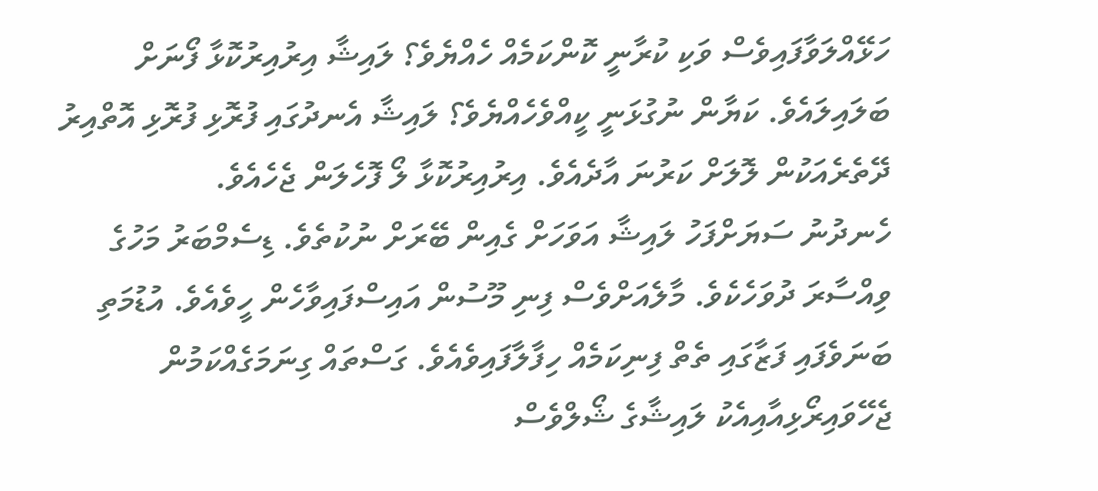ހަޅޭއްލަވާފައިވެސް ވަކި ކުރާނީ ކޮންކަމެއް ހެއްޔެވެ؟ ލައިޝާ އިރުއިރުކޮޅާ ފޯނަށް ބަލައިލައެވެ. ކަޔާން ނުގުޅަނީ ކީއްވެހެއްޔެވެ؟ ލައިޝާ އެނދުގައި ފުރޮޅި ފުރޮޅި އޮތްއިރު ދޭތެރެއަކުން ލޮލަށް ކަރުނަ އާދެއެވެ. އިރުއިރުކޮޅާ ލޯ ފޮހެލަން ޖެހެއެވެ.
ހެނދުނު ސަޔަށްފަހު ލައިޝާ އަވަހަށް ގެއިން ބޭރަށް ނުކުތެވެ. ޑިސެމްބަރު މަހުގެ ވިއްސާރަ ދުވަހެކެވެ. މާލެއަށްވެސް ފިނި މޫސުން އައިސްފައިވާހެން ހީވެއެވެ. އުޑުމަތި ބަނަވެފައި ފަޒާގައި ތެތް ފިނިކަމެއް ހިފާލާފައިވެއެވެ. ގަސްތައް ގިނަމަގެއްކަމުން ޖެހޭވައިރޯޅިއާއިއެކު ލައިޝާގެ ޝޯލްވެސް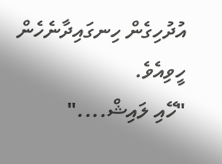އުދުހިގެން ހިނގައިދާނެހެން ހީވިއެވެ.
"ހޭއި ލައިޝް...."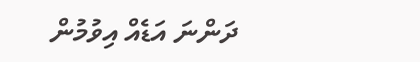ދަންނަ އަޑެއް އިވުމުން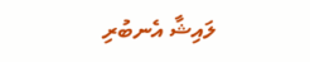ލައިޝާ އެނބުރި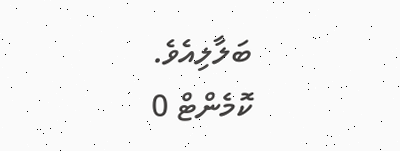ބަލާލިއެވެ.
ކޮމެންޓް 0